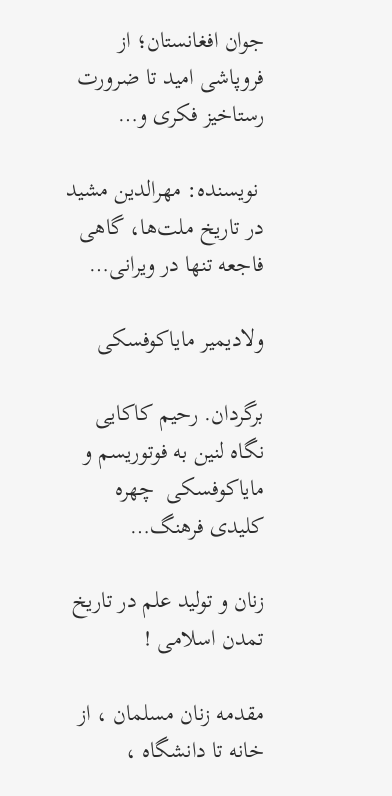جوان افغانستان؛ از فروپاشی امید تا ضرورت رستاخیز فکری و…

 نویسنده: مهرالدین مشید در تاریخ ملت‌ها، گاهی فاجعه تنها در ویرانی…

ولادیمیر مایاکوفسکی

برگردان. رحیم کاکایی نگاه لنین به فوتوریسم و مایاکوفسکی  چهره‌ کلیدی فرهنگ…

زنان و تولید علم در تاریخ تمدن اسلامی !

مقدمه زنان مسلمان ، از خانه تا دانشگاه ،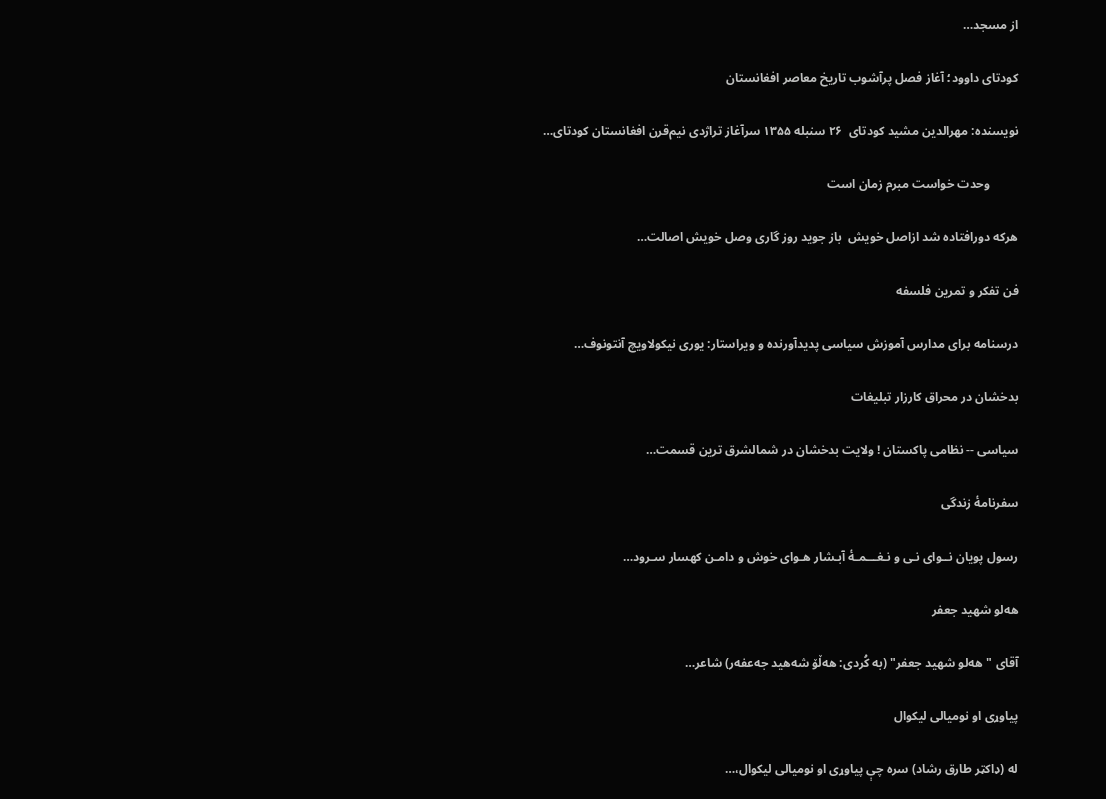از مسجد…

کودتای داوود؛ آغاز فصل پرآشوب تاریخ معاصر افغانستان

نویسنده: مهرالدین مشید کودتای  ۲۶ سنبله ۱۳۵۵ سرآغاز تراژدی نیم‌قرن افغانستان کودتای…

         وحدت خواست مبرم زمان است

هرکه دورافتاده شد ازاصل خویش  باز جوید روز گاری وصل خویش اصالت…

فن تفکر و تمرین فلسفه

درسنامه برای مدارس آموزش سیاسی پدیدآورنده و ویراستار: یوری نیکولاویچ آنتونوف…

بدخشان در محراق کارزار تبلیغات

سیاسی -- نظامی پاکستان ! ولایت بدخشان در شمالشرق ترین قسمت…

سفرنامۀ زندگی

رسول پویان نــوای نـی و نـغـــمـۀ آبـشار هـوای خوش و دامـن کهسار سـرود…

هه‌لو شهید جعفر

آقای "هه‌لو شهید جعفر" (به کُردی: هەڵۆ شەهید جەعفەر) شاعر…

پیاوړی او نومیالی لیکوال

له (ډاکټر طارق رشاد) سره چې پیاوړی او نومیالی لیکوال،…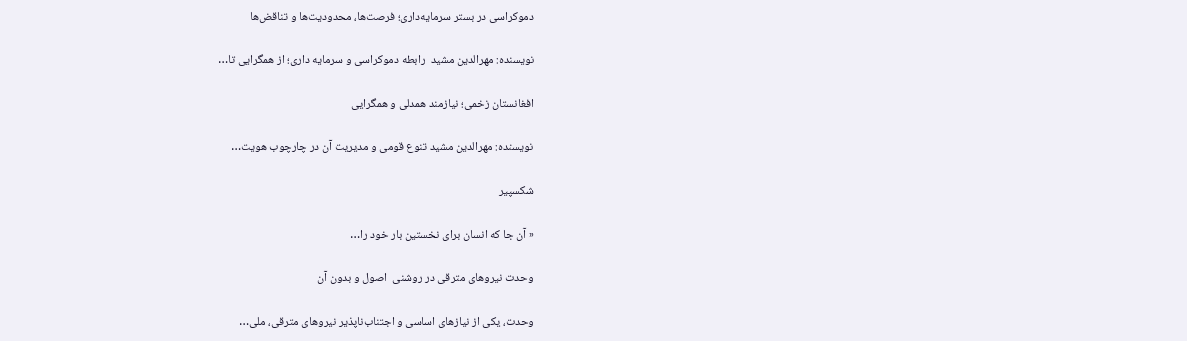دموکراسی در بستر سرمایه‌داری؛ فرصت‌ها، محدودیت‌ها و تناقض‌ها

نویسنده: مهرالدین مشید  رابطه دموکراسی و سرمایه داری؛ از همگرایی تا…

افغانستان زخمی؛ نیازمند همدلی و همگرایی

نویسنده: مهرالدین مشید تنوع قومی و مدیریت آن در چارچوب هویت…

شکسپیر

« آن ‌جا که انسان برای نخستین ‌بار خود را…

وحدت نیروهای مترقی در روشنی  اصول و بدون آن

وحدت، یکی از نیازهای اساسی و اجتناب‌ناپذیر نیروهای مترقی، ملی…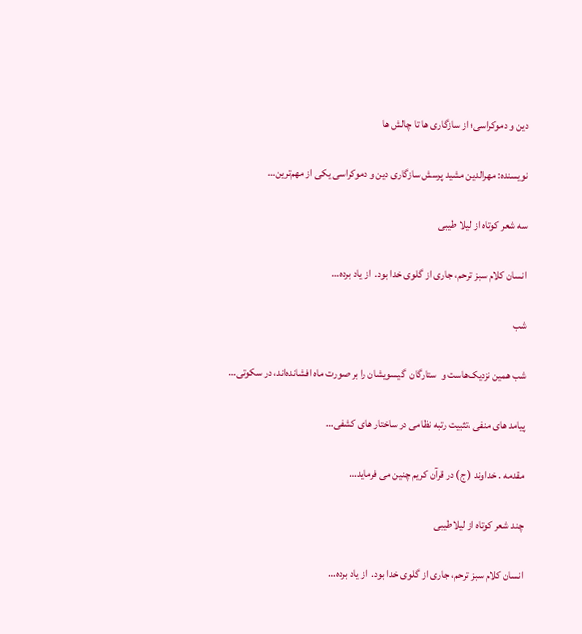دین و دموکراسی؛ از سازگاری ها تا چالش ها

نویسنده: مهرالدین مشید پرسش سازگاری دین و دموکراسی یکی از مهم‌ترین…

سه‌ شعر کوتاه از لیلا طیبی

انسان کلام سبز ترحم، جاری از گلوی خدا بود.  از یاد برده…

شب

شب همین نزدیک‌هاست و  ستارگان  گیسویشان را بر صورت ماه افشانده‌اند، در سکوتی…

پیامد های منفی ،تثبیت رتبه نظامی در ساختار های کشفی…

مقدمه . خداوند ( ج) در قرآن کریم چنین می فرماید…

چند شعر کوتاه از لیلاطیبی

انسان کلام سبز ترحم، جاری از گلوی خدا بود.  از یاد برده…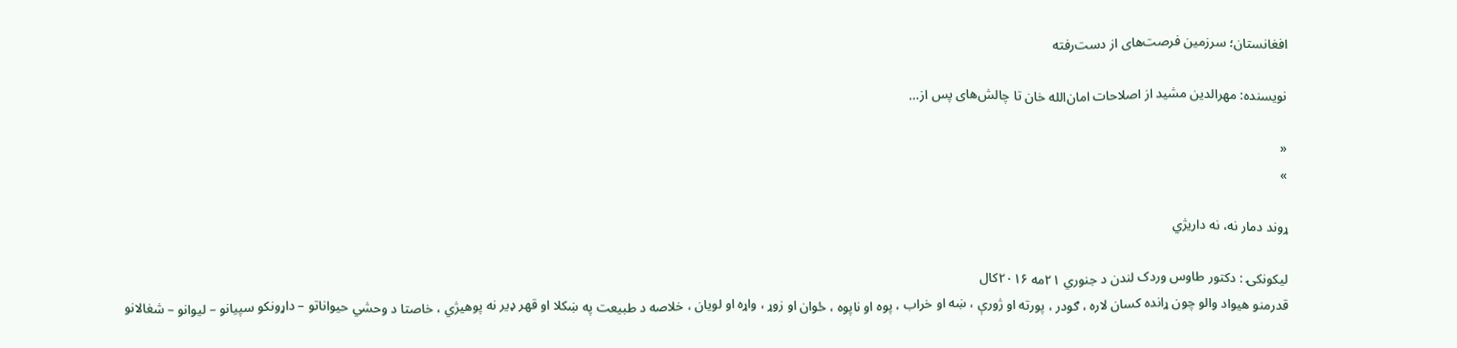افغانستان؛ سرزمین فرصت‌های از دست‌رفته

نویسنده: مهرالدین مشید از اصلاحات امان‌الله خان تا چالش‌های پس از…

«
»

ړوند دمار نه، نه داریژي

لیکونکۍ : دکتور طاوس وردک لندن د جنوري ۲۱مه ۲۰۱۶کال
قدرمنو هیواد والو چون ړانده کسان لاره ، ګودر ، پورته او ژورې ، ښه او خراب ، پوه او ناپوه ، ځوان او زوړ ، واړه او لویان ، خلاصه د طبیعت په ښکلا او قهر ډیر نه پوهیژي ، خاصتا د وحشي حیواناتو – داړونکو سپیانو – لیوانو – شغالانو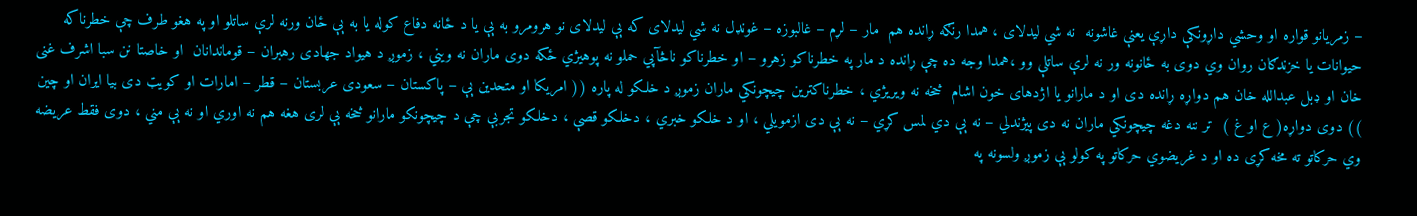– زمریانو قواره او وحشي داړونکې داړې یعنې غاشونه  نه شي لیدلای ، همدا رنګه ړانده هم  مار – لړم – غالبوزه – غونډل نه شي لیدلای که ېې لیدلای نو هرومرو به ېې یا د ځانه دفاع کوله یا به ېې ځان ورنه لرې ساتلو او په هغو طرف چې خطرناکه حیوانات یا خزندګان روان وي دوی به ځانونه ور نه لرې ساتلې وو ،همدا وجه ده چې ړانده د مار په خطرناکو زهرو – او خطرناکو ناڅآپي حملو نه پوهیژي ځکه دوی ماران نه ویني ، زموږ د هیواد جهادی رهبران – قوماندانان  او خاصتا نن سبا اشرف غنی خان او ډبل عبدالله خان هم دواړه ړانده دی او د مارانو یا اژدهای خون اشام  څخه نه ویریژي ، خطرناکترین چیچونکي ماران زموږ د خلکو له پاره (( امریکا او متحدین ېې – پاکستان – سعودی عربستان – قطر – امارات او کویټ دی بیا ایران او چین )) دوی دواړه( ع او غ )  تر ننه دغه چیچونکي ماران نه دی پیژندلي – نه ېې دي لمس کړي – نه ېې دی ازمویلي ، او د خلکو خبري ، دخلکو قصې ، دخلکو تجربې چې د چیچونکو مارانو څخه ېې لری هغه هم نه اوري او نه ېې مني ، دوی فقط عریضه وي حرکاتو ته مخه کړی ده او د غریضوي حرکاتو په کولو ېې زموږ ولسونه په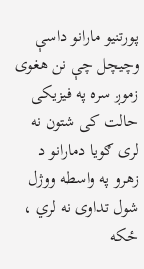پورتنیو مارانو داسې وچیچل چې نن هغوی زموږ سره په فیزیکی حالت کی شتون نه لری ګویا دمارانو د زهرو په واسطه ووژل شول تداوی نه لري ، ځکه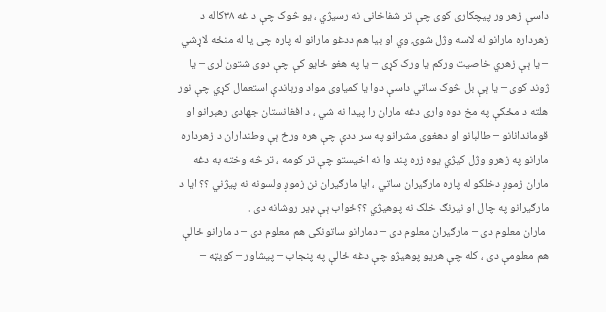داسې زهر ور پیچکاری کوی چې تر شفاخانی نه رسیژي ، یو څوک چې د غه ۳۸کاله د زهرداره مارانو له لاسه وژل شوۍ وي او بیا هم ددغو مارانو له پاره چی یا له منځه لاړشي – یا ېې زهري خاصیت ورکم یا ورک کړی – یا په هغو ځایو کې چې دوی شتون لری – یا ژوند کوی – یا ېې بل څوک ساتي داسې دوا یا کمیاوی مواد ورباندې استعمال کړي چې نور هلته د مځکې په مخ دوه واری دغه ماران را پیدا نه شي ، د افغانستان جهادی رهبرانو او قوماندانانو – طالبانو او دهغوی مشرانو په سر ددې چې هره ورځ ېې وطنداران د زهرداره مارانو په زهرو وژل کیژي یوه زره پند وا نه اخیستو چې تر کومه ، تر څه وخته به دغه ماران زموږ دخلکو له پاره مارګیران ساتي ، ایا مارګیران نن زموږ ولسونه نه پیژني ؟؟ ایا د مارګیرانو په چال او نیرنګ خلک نه پوهیژي ؟؟ځواب ېې ډیر روشانه دی .
 ماران معلوم دی – مارګیران معلوم دی – دمارانو ساتونکی هم معلوم دی – د مارانو ځالې هم معلومې دی ، کله چې هریو پوهیژو چې دغه ځالې په پنجاب – پیشاور – کویټه –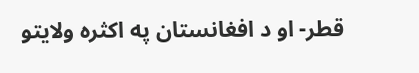قطر- او د افغانستان په اکثره ولایتو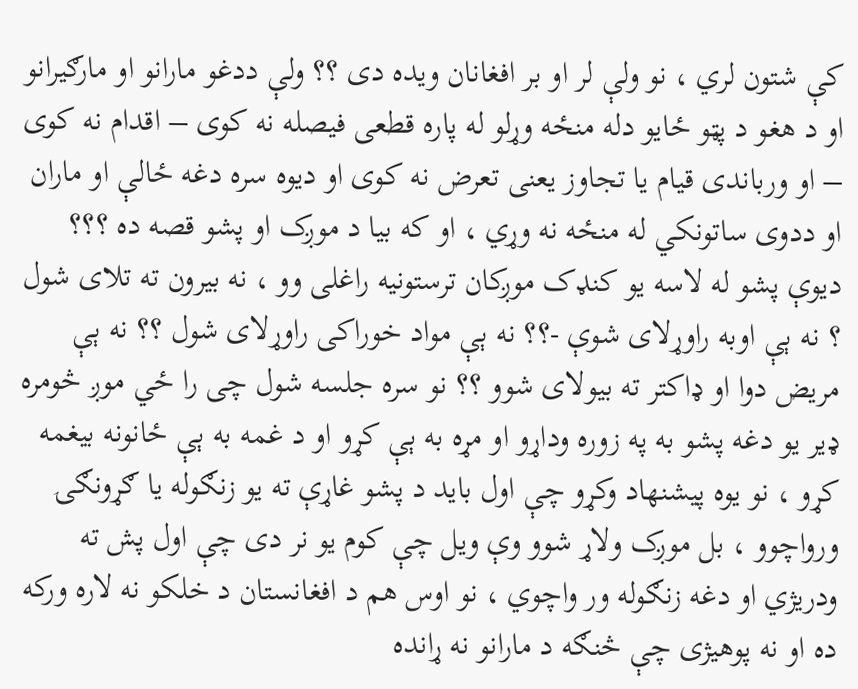کې شتون لري ، نو ولې لر او بر افغانان ویده دی ؟؟ ولې ددغو مارانو او مارګیرانو او د هغو د پټو ځایو دله منځه وړلو له پاره قطعی فیصله نه کوی – اقدام نه کوی – او ورباندی قیام یا تجاوز یعنی تعرض نه کوی او دیوه سره دغه ځالې او ماران او ددوی ساتونکي له منځه نه وړي ، او که بیا د موږک او پشو قصه ده ؟؟؟ دیوې پشو له لاسه یو کنډک موږکان ترستونیه راغلی وو ، نه بیرون ته تلای شول ؟ نه ېې اوبه راوړلای شوې -؟؟ نه ېې مواد خوراکی راوړلای شول ؟؟ نه ېې مریض دوا او ډاکتر ته بیولای شوو ؟؟ نو سره جلسه شول چی را ځي موږ څومره ډیر یو دغه پشو به په زوره وداړو او مړه به ېې کړو او د غمه به ېې ځانونه بیغمه کړو ، نو یوه پیشنهاد وکړو چې اول باید د پشو غاړې ته یو زنګوله یا ګړونګۍ ورواچوو ، بل موږک ولاړ شوو وې ویل چې کوم یو نر دی چې اول پش ته ودریژي او دغه زنګوله ور واچوي ، نو اوس هم د افغانستان د خلکو نه لاره ورکه ده او نه پوهیژی چې څنګه د مارانو نه ړانده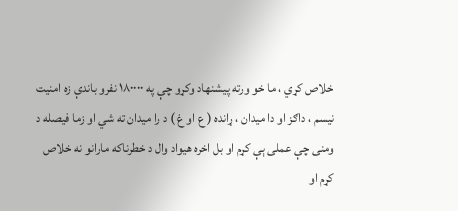خلاص کړي ، ما خو ورته پیشنهاد وکړو چې په ۱۸۰۰۰۰ نفرو باندې زه امنیت نیسم ، داګز او دا میدان ، ړانده ( ع او غ ) د را میدان ته شي او زما فیصله د ومنی چې عملی ېې کړم او بل اخره هیواد وال د خطرناکه مارانو نه خلاص کړم او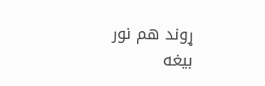ړوند هم نور بیغه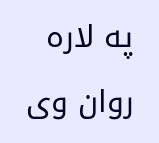په لاره روان وی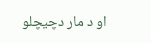او د مار دچیچلو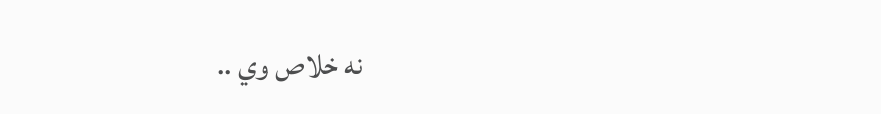نه خلاص وي ..